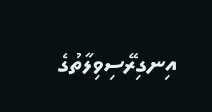އިނގިރޭސިވިލާތުގެ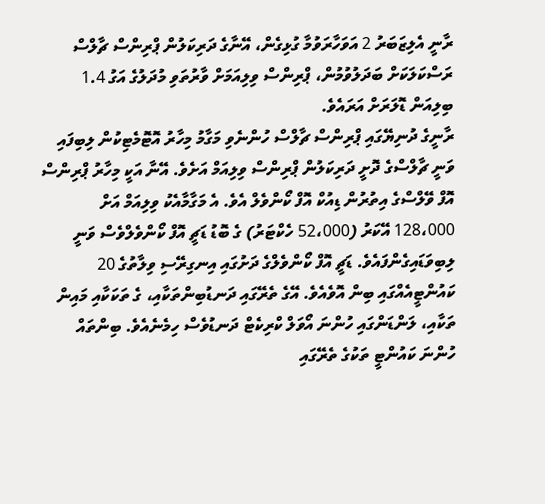ރާނީ އެލިޒަބަރު 2 އަވަހާރަވުމާ ގުޅިގެން، އޭނާގެ ދަރިކަލުން ޕްރިންސް ޗާލްސް ރަސްކަލަކަށް ބަދަލުވުމުން، ޕްރިންސް ވިލިއަމަށް ވާރުތަވި މުދަލުގެ އަގު 1.4 ބިލިއަން ޑޮލަރަށް އަރައެވެ.
ރާނީގެ ދުނިޔޭގައި ޕްރިންސް ޗާލްސް ހުންނެވި މަގާމު މިހާރު އޮޓޮމެޓިކުން ލިބިފައި ވަނީ ޗާލްސްގެ ދޮށީ ދަރިކަލުން ޕްރިންސް ވިލިއަމް އަށެވެ. އޭނާ އަކީ މިހާރު ޕްރިންސް އޮފް ވޭލްސްގެ އިތުރުން ޑިއުކް އޮފް ކޯންވެލް އެވެ. އެ މަގާމާއެކު ވިލިއަމް އަށް 128،000 އޭކަރު (52،000 ހެކްޓަރު) ގެ ބޮޑު ޑަޗީ އޮފް ކޯންވެލްވެސް ވަނީ ލިބިވަޑައިގެންފައެވެ. ޑަޗީ އޮފް ކޯންވެލްގެ ދަށުގައި އިނގިރޭސި ވިލާތުގެ 20 ކައުންޓީއެއްގައި ބިން އޮވެއެވެ. އޭގެ ތެރޭގައި ދަނޑުބިންތަކާއި، ގެ ތަކަކާއި މައިން ތަކާއި، ލަންޑަންގައި ހުންނަ އޯވަލް ކްރިކެޓް ދަނޑުވެސް ހިމެނެއެވެ. ބިންތައް ހުންނަ ކައުންޓީ ތަކުގެ ތެރޭގައި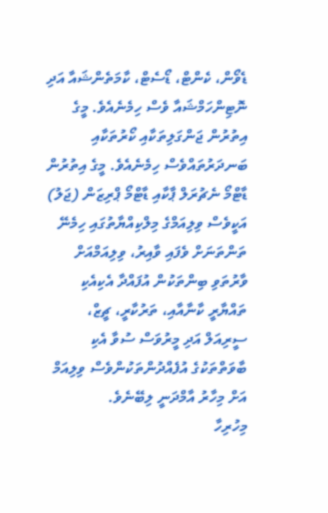ޑެވޯން، ކެންޓް، ޑޯސެޓް، ކާމަތެންޝައާ އަދި ނޮޓިންހަމްޝައާ ވެސް ހިމެނެއެވެ. މީގެ އިތުރުން ޖަންގަލިތަކާއި ކޯރުތަކާއި ބަނދަރުތައްވެސް ހިމެނެއެވެ. މީގެ އިތުރުން ޑާޓްމޯ ނެޗުރަލް ޕާކާއި ޑާޓްމޯ ޕްރިޒަން (ޖަލު) އަކީވެސް ވިލިއަމްގެ މިލްކިއްޔާތުގައި ހިމެނޭ ތަންތަނަށް ވެފައި ވާއިރު، ވިލިއަމްއަށް ވާރުތަވި ބިންތަކުން އުފައްދާ އެކިއެކި ތައްޔާރީ ކާނާއާއި، ތަރުކާރީ، ޗީޒް، ސީރިއަލް އަދި މީރުވަސް ސުވާ އެކި ބާވަތްތަކުގެ އުފެއްދުންތަކުންވެސް ވިލިއަމް އަށް މިހާރު އާމްދަނީ ލިބޭނެވެ.
މިހުރިހާ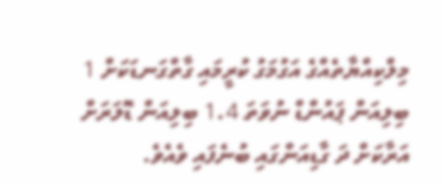މިލްކިއްޔާތެއްގެ އަގުމަގު ކުރީމައި ގާތްގަނޑަކަށް 1 ބިލިއަން ޕައުންޑް ނުވަތަ 1.4 ބިލިއަން ޑޮލަރަށް އަރާކަށް ދަ ގާޑިއަންގައި ބުނެފައި ވެއެވެ.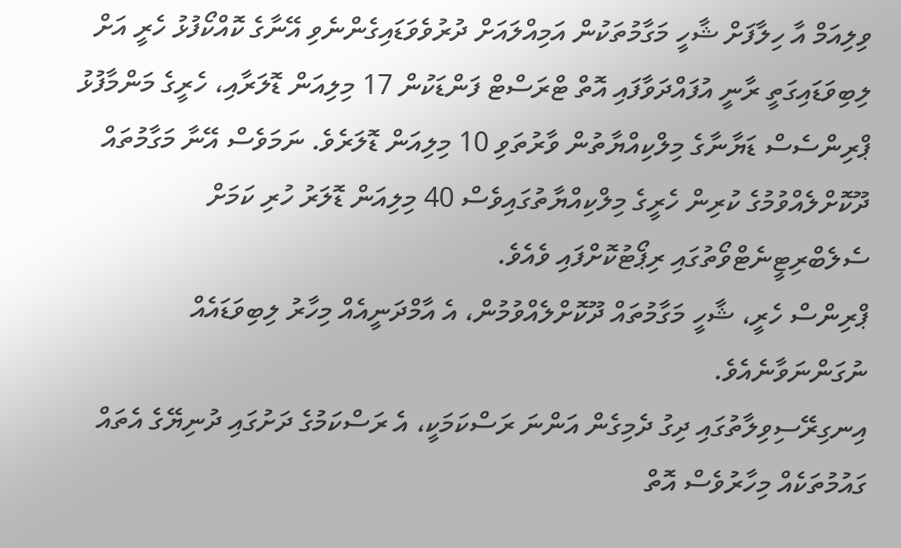ވިލިއަމް އާ ހިލާފަށް ޝާހީ މަގާމުތަކުން އަމިއްލައަށް ދުރުވެވަޑައިގެންނެވި އޭނާގެ ކޮއްކޯފުޅު ހެރީ އަށް ލިބިވަޑައިގަތީ ރާނީ އުފައްދަވާފައި އޮތް ޓްރަސްޓް ފަންޑަކުން 17 މިލިއަން ޑޮލަރާއި، ހެރީގެ މަންމާފުޅު ޕްރިންސެސް ޑަޔާނާގެ މިލްކިއްޔާތުން ވާރުތަވި 10 މިލިއަން ޑޮލަރެވެ. ނަމަވެސް އޭނާ މަގާމުތައް ދޫކޮށްލެއްވުމުގެ ކުރިން ހެރީގެ މިލްކިއްޔާތުގައިވެސް 40 މިލިއަން ޑޮލަރު ހުރި ކަމަށް ސެލެބްރިޓީނެޓްވޯތުގައި ރިޕޯޓުކޮށްފައި ވެއެވެ.
ޕްރިންސް ހެރީ، ޝާހީ މަގާމުތައް ދޫކޮށްލެއްވުމުން، އެ އާމްދަނީއެއް މިހާރު ލިބިވަޑައެއް ނުގަންނަވާނެއެވެ.
އިނގިރޭސިވިލާތުގައި ދިގު ދެމިގެން އަންނަ ރަސްކަމަކީ، އެ ރަސްކަމުގެ ދަށުގައި ދުނިޔޭގެ އެތައް ގައުމުތަކެއް މިހާރުވެސް އޮތް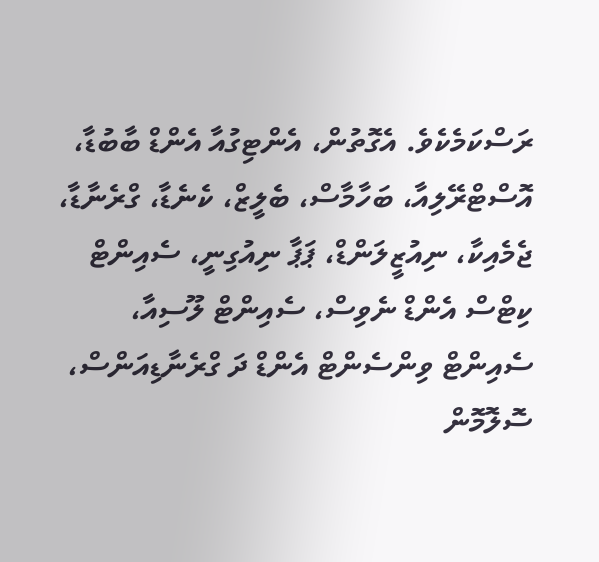ރަސްކަމެކެވެ. އެގޮތުން، އެންޓިގުއާ އެންޑް ބާބުޑާ، އޮސްޓްރޭލިއާ، ބަހާމާސް، ބެލީޒް، ކެނެޑާ، ގްރެނާޑާ، ޖެމެއިކާ، ނިއުޒީލަންޑް، ޕަޕާ ނިއުގިނީ، ސެއިންޓް ކިޓްސް އެންޑް ނެވިސް، ސެއިންޓް ލޫސިއާ، ސެއިންޓް ވިންސެންޓް އެންޑް ދަ ގްރެނާޑިއަންސް، ސޮލޮމޮން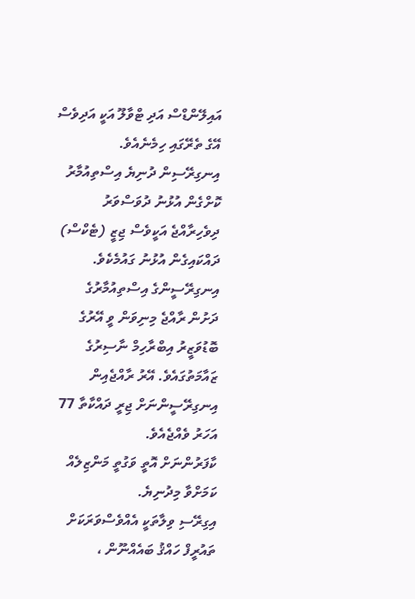އައިލޭންޑްސް އަދި ޓްވާލޫ އަކީ އަދިވެސް އޭގެ ތެރޭގައި ހިމެނެއެވެ.
އިނގިރޭސިން ދުނިޔެ އިސްތިއުމާރު ކޮށްގެން އުޅުނު ދުވަސްވަރު ދިވެހިރާއްޖެ އަކީވެސް ޖިޒީ (ޓެކްސް) ދައްކައިގެން އުޅުނު ގައުމެކެވެ. އިނގިރޭސީންގެ އިސްތިއުމާރުގެ ދަށުން ރާއްޖެ މިނިވަން ވީ އޭރުގެ ބޮޑުވަޒީރު އިބްރާހިމް ނާސިރުގެ ޒައާމަތުގައެވެ. އޭރު ރާއްޖެއިން އިނގިރޭސީންނަށް ޖިރީ ދައްކާތާ 77 އަހަރު ވެއްޖެއެވެ.
ކާފަރުންނަށް އޮތީ ވަގުތީ މަންޒިލެއް ކަމަށްވާ މިދުނިޔެ.
އިގިރޭސި ވިލާތަކީ އެއްވެސްވަރަކަށް ތައުރީފް ހައްޤު ބައެއްނޫން ،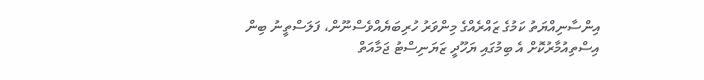އިންސާނިއްޔަތު ކަމުގެ ޒައްރެއްގެ މިންވަރު ހުރިބަޔެއްވެސްނޫން، ފަލަސްތީނު ބިން އިސްތިއުމާރުކޮށް އެ ބިމުގައި ޔަހޫދީ ޒަޔަނިސްޓު ޖަމާއަތް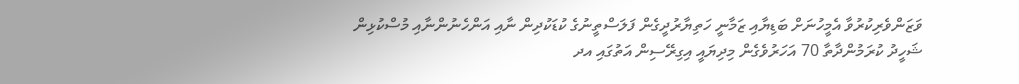ވަޒަންވެރިކުރުވާ އެމީހުނަށް ބަޑިޔާއި ޒަމާނީ ހަތިޔާރުދީގެން ފަލަސްތީނުގެ ކުޑަކުދިން ނާއި އަންހެނުންނާއި މުސްކުޅިން ޝަހީދު ކުރަމުންދާތާ 70 އަހަރުވެގެން މިދިޔައީ އިގިރޭސިން އަތުގައި އދ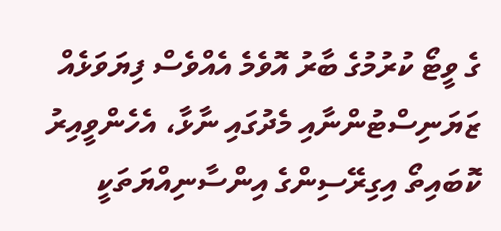ގެ ވީޓޯ ކުރުމުގެ ބާރު އޮވެމެ އެއްވެސް ފިޔަވަޅެއް ޒަޔަނިސްޓުންނާއި މެދުގައި ނާޅާ، އެހެންވީއިރު ކޮބައިތޯ އިގިރޭސިންގެ އިންސާނިއްޔަތަކީ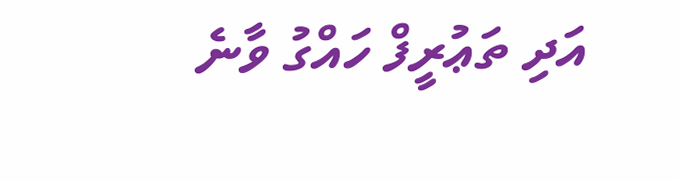އަދި ތަޢުރީފް ހައްގު ވާނެ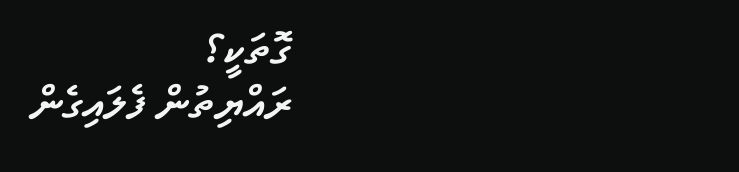ގޮތަކީ؟
ރައްޔިތުން ފެލައިގެން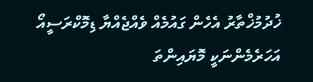ޚުދުމުޚްތާރު އެހެން ގައުމެއް ވެއްޖެއްޔާ ޑިމޮކްރަސީއޯ އަހަރެމެންނަކީ މޮޔައިންތަ